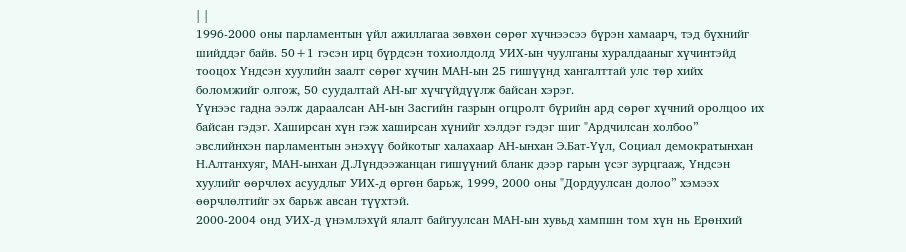| |
1996-2000 оны парламентын үйл ажиллагаа зөвхөн сөрөг хүчнээсээ бүрэн хамаарч, тэд бүхнийг шийддэг байв. 50+1 гэсэн ирц бүрдсэн тохиолдолд УИХ-ын чуулганы хуралдааныг хүчинтэйд тооцох Үндсэн хуулийн заалт сөрөг хүчин МАН-ын 25 гишүүнд хангалттай улс төр хийх боломжийг олгож, 50 суудалтай АН-ыг хүчгүйдүүлж байсан хэрэг.
Үүнээс гадна ээлж дараалсан АН-ын Засгийн газрын огцролт бүрийн ард сөрөг хүчний оролцоо их байсан гэдэг. Хаширсан хүн гэж хаширсан хүнийг хэлдэг гэдэг шиг "Ардчилсан холбоо” эвслийнхэн парламентын энэхүү бойкотыг халахаар АН-ынхан Э.Бат-Үүл, Социал демократынхан Н.Алтанхуяг, МАН-ынхан Д.Лүндээжанцан гишүүний бланк дээр гарын үсэг зурцгааж, Үндсэн хуулийг өөрчлөх асуудлыг УИХ-д өргөн барьж, 1999, 2000 оны "Дордуулсан долоо” хэмээх өөрчлөлтийг эх барьж авсан түүхтэй.
2000-2004 онд УИХ-д үнэмлэхүй ялалт байгуулсан МАН-ын хувьд хампшн том хүн нь Ерөнхий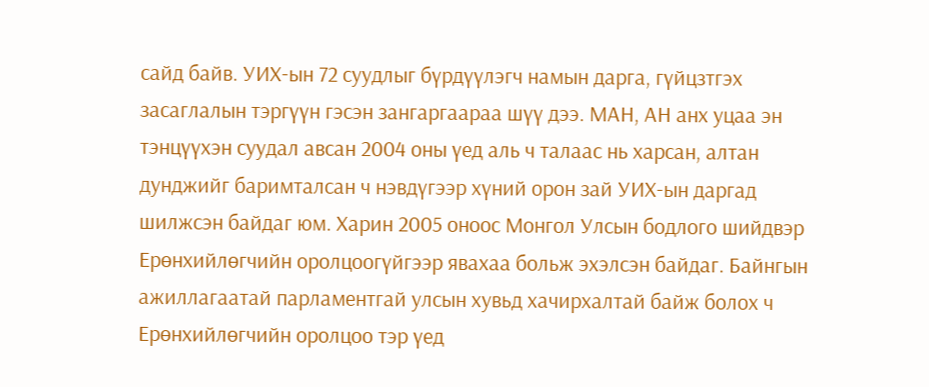сайд байв. УИХ-ын 72 суудлыг бүрдүүлэгч намын дарга, гүйцзтгэх засаглалын тэргүүн гэсэн зангаргаараа шүү дээ. МАН, АН анх уцаа эн тэнцүүхэн суудал авсан 2004 оны үед аль ч талаас нь харсан, алтан дунджийг баримталсан ч нэвдүгээр хүний орон зай УИХ-ын даргад шилжсэн байдаг юм. Харин 2005 оноос Монгол Улсын бодлого шийдвэр Ерөнхийлөгчийн оролцоогүйгээр явахаа больж эхэлсэн байдаг. Байнгын ажиллагаатай парламентгай улсын хувьд хачирхалтай байж болох ч Ерөнхийлөгчийн оролцоо тэр үед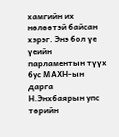хамгийн их нөлөөтэй байсан хэрэг. Энэ бол үе үеийн парламентын түүх бус МАХН-ын дарга Н.Энхбаярын упс төрийн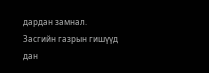дардан замнал.
Засгийн газрын гишүүд дан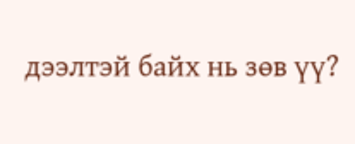дээлтэй байх нь зөв үү?